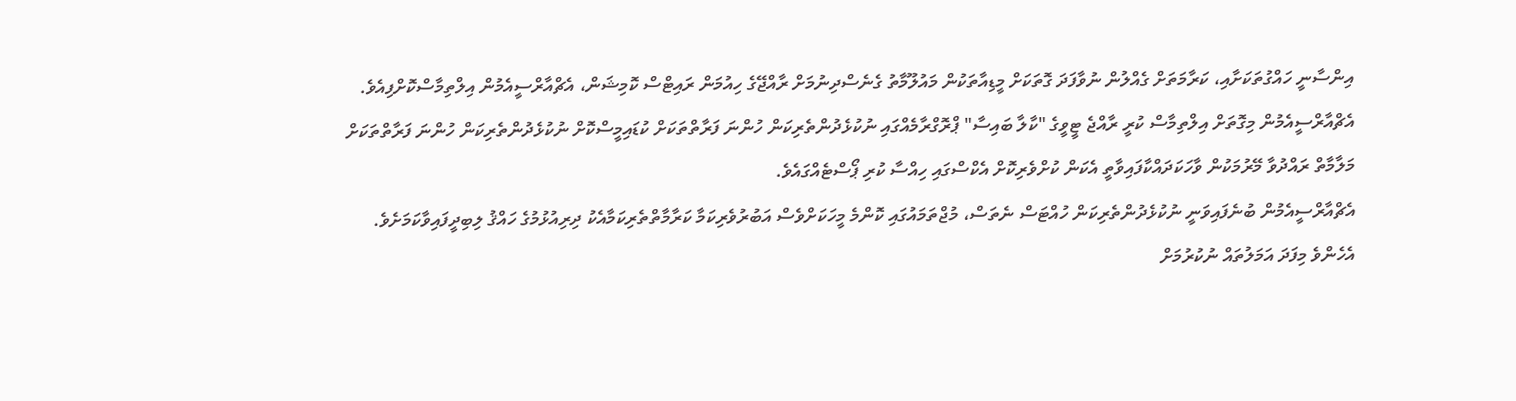އިންސާނީ ހައްގުތަކަށާއި، ކަރާމަތަށް ގެއްލުން ނުވާފަދަ ގޮތަކަށް މީޑިއާތަކުން މައުލޫމާތު ގެނެސްދިނުމަށް ރާއްޖޭގެ ހިއުމަން ރައިޓްސް ކޮމިޝަން، އެޗްއާރްސީއެމުން އިލްތިމާސްކޮށްފިއެވެ.
އެޗްއާރްސީއެމުން މިގޮތަށް އިލްތިމާސް ކުރީ ރާއްޖެ ޓީވީގެ "ކާލާ ބައިސާ" ޕްރޮގްރާމެއްގައި ނުކުޅެދުންތެރިކަން ހުންނަ ފަރާތްތަކަށް ކުޑައިމީސްކޮށް ނުކުޅެދުންތެރިކަން ހުންނަ ފަރާތްތަކަށް މަލާމާތް ރައްދުވާ މޭރުމަކުން ވާހަކަދައްކާފައިވާތީ އެކަން ކުށްވެރިކޮށް އެކްސްގައި ހިއްސާ ކުރި ޕޯސްޓެއްގައެވެ.
އެޗްއާރްސީއެމުން ބުނެފައިވަނީ ނުކުޅެދުންތެރިކަން ހުއްޓަސް ނެތަސް، މުޖްތަމައުގައި ކޮންމެ މީހަކަށްވެސް އަބުރުވެރިކަމާ ކަރާމާތްތެރިކަމާއެކު ދިރިއުޅުމުގެ ހައްޤު ލިބިދީފައިވާކަމަށެވެ. އެހެންވެ މިފަދަ އަމަލުތައް ނުކުރުމަށް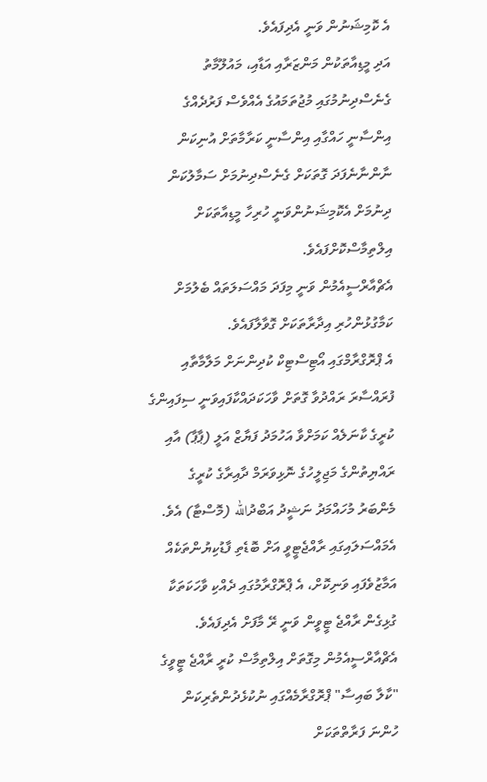އެ ކޮމިޝަނުން ވަނީ އެދިފައެވެ.
އަދި މީޑިއާތަކުން މަންޒަރާއި އަޑާއި، މައުލޫމާތު ގެނެސްދިނުމުގައި މުޖުތަމައުގެ އެއްވެސް ފަރުދެއްގެ އިންސާނީ ހައްގާއި އިންސާނީ ކަރާމާތަށް އުނިކަން ނާންނާނެފަދަ ގޮތަކަށް ގެނެސްދިނުމަށް ސަމާލުކަން ދިނުމަށް އެކޮމިޝަނުންވަނީ ހުރިހާ މީޑިއާތަކަށް އިލްތިމާސްކޮށްފައެވެ.
އެޗްއާރްސީއެމުން ވަނީ މިފަދަ މައްސަލަތައް ބެލުމަށް ކަމާގުޅުންހުރި އިދާރާތަކަށް ގޮވާލާފައެވެ.
އެ ޕްރޮގްރާމްގައި އޯޓިސްޓިކް ކުދިންނަށް މަލާމާތާއި ފުރައްސާރަ ރައްދުވާ ގޮތަށް ވާހަކަދައްކާފައިވަނީ ސިފައިންގެ ކުރީގެ ކާނަލެއް ކަމަށްވާ އަހުމަދު ފަޔާޒް އަލީ (ޕާޕާ) އާއި ރައްޔިތުންގެ މަޖިލީހުގެ ނޮޅިވަރަމް ދާއިރާގެ ކުރީގެ މެންބަރު މުހައްމަދު ނަޝީދު އަބްދުالله (މޮސްޓާ) އެވެ.
އެމައްސަލައިގައި ރާއްޖެޓީވީ އަށް ބޮޑެތި ފާޑުކިޔުންތަކެއް އަމާޒުވެފައި ވަނިކޮށް، އެ ޕްރޮގްރާމުގައި ދެއްކި ވާހަކަތަކާ ގުޅިގެން ރާއްޖެ ޓީވީން ވަނީ ރޭ މާފަށް އެދިފައެވެ.
އެޗްއާރްސީއެމުން މިގޮތަށް އިލްތިމާސް ކުރީ ރާއްޖެ ޓީވީގެ "ކާލާ ބައިސާ" ޕްރޮގްރާމެއްގައި ނުކުޅެދުންތެރިކަން ހުންނަ ފަރާތްތަކަށް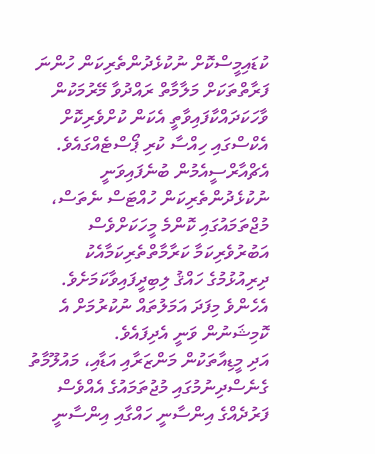ކުޑައިމީސްކޮށް ނުކުޅެދުންތެރިކަން ހުންނަ ފަރާތްތަކަށް މަލާމާތް ރައްދުވާ މޭރުމަކުން ވާހަކަދައްކާފައިވާތީ އެކަން ކުށްވެރިކޮށް އެކްސްގައި ހިއްސާ ކުރި ޕޯސްޓެއްގައެވެ.
އެޗްއާރްސީއެމުން ބުނެފައިވަނީ ނުކުޅެދުންތެރިކަން ހުއްޓަސް ނެތަސް، މުޖްތަމައުގައި ކޮންމެ މީހަކަށްވެސް އަބުރުވެރިކަމާ ކަރާމާތްތެރިކަމާއެކު ދިރިއުޅުމުގެ ހައްޤު ލިބިދީފައިވާކަމަށެވެ. އެހެންވެ މިފަދަ އަމަލުތައް ނުކުރުމަށް އެ ކޮމިޝަނުން ވަނީ އެދިފައެވެ.
އަދި މީޑިއާތަކުން މަންޒަރާއި އަޑާއި، މައުލޫމާތު ގެނެސްދިނުމުގައި މުޖުތަމައުގެ އެއްވެސް ފަރުދެއްގެ އިންސާނީ ހައްގާއި އިންސާނީ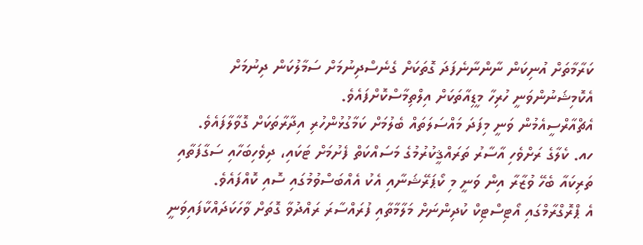ކަރާމާތަށް އުނިކަން ނާންނާނެފަދަ ގޮތަކަށް ގެނެސްދިނުމަށް ސަމާލުކަން ދިނުމަށް އެކޮމިޝަނުންވަނީ ހުރިހާ މީޑިއާތަކަށް އިލްތިމާސްކޮށްފައެވެ.
އެޗްއާރްސީއެމުން ވަނީ މިފަދަ މައްސަލަތައް ބެލުމަށް ކަމާގުޅުންހުރި އިދާރާތަކަށް ގޮވާލާފައެވެ.
ހއ. ކެލާގެ ރަށްވެހި އާސާރު ތަރައްޤީކުރުމުގެ މަސައްކަތް ފެށުމަށް ޓަކައި، ދިވެހިބަހާއި ސަގާފަތާއި ތަރިކައާ ބެހޭ ވުޒާރާ އިން ވަނީ މި ކޯޕަރޭޝަނާއި އެކު އެއްބަސްވުމުގައި ސޮއި ކޮއްފައެވެ.
އެ ޕްރޮގްރާމްގައި އޯޓިސްޓިކް ކުދިންނަށް މަލާމާތާއި ފުރައްސާރަ ރައްދުވާ ގޮތަށް ވާހަކަދައްކާފައިވަނީ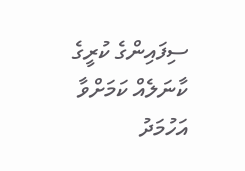ސިފައިންގެ ކުރީގެ ކާނަލެއް ކަމަށްވާ އަހުމަދު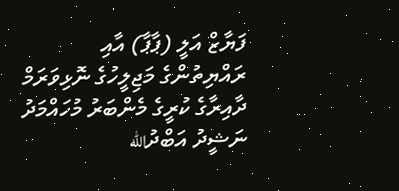ފަޔާޒް އަލީ (ޕާޕާ) އާއި ރައްޔިތުންގެ މަޖިލީހުގެ ނޮޅިވަރަމް ދާއިރާގެ ކުރީގެ މެންބަރު މުހައްމަދު ނަޝީދު އަބްދުالله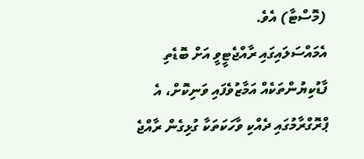(މޮސްޓާ) އެވެ.
އެމައްސަލައިގައި ރާއްޖެޓީވީ އަށް ބޮޑެތި ފާޑުކިޔުންތަކެއް އަމާޒުވެފައި ވަނިކޮށް، އެ ޕްރޮގްރާމުގައި ދެއްކި ވާހަކަތަކާ ގުޅިގެން ރާއްޖެ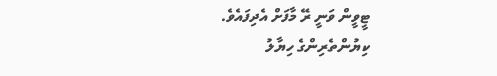ޓީވީން ވަނީ ރޭ މާފަށް އެދިފައެވެ.
ކިޔުންތެރިންގެ ހިޔާލު